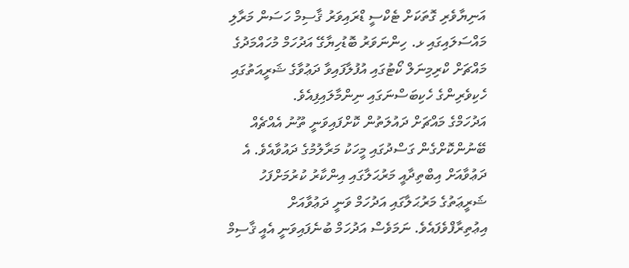އަނިޔާވެރި ގޮތަކަށް ޓެކްސީ ޑްރައިވަރު ޤާސިމް ހަސަން މަރާލި މައްސަލައިގައި ޅ. ހިންނަވަރު ބޮޑުހިޔާގޭ އަދުހަމް މުހައްމަދުގެ މައްޗަށް ކްރިމިނަލް ކޯޓުގައި އުފުލާފައިވާ ދަޢުވާގެ ޝަރީއަތުގައި ހެކިވެރިންގެ ހެކިބަސްނަގައި ނިންމާލައިފިއެވެ.
އަދުހަމްގެ މައްޗަށް ދައުލަތުން ކޮށްފައިވަނީ ތޫނު އެއްޗެއް ބޭނުންކޮށްގެން ގަސްދުގައި މީހަކު މަރާލުމުގެ ދައުވާއެވެ. އެ ދަޢުވާއަށް އިބްތިދާއީ މަރުޙަލާގައި އިންކާރު ކުރުމަށްފަހު ޝަރީޢަތުގެ މަރުޙަލާގައި އަދުހަމް ވަނީ ދަޢުވާއަށް އިޢުތިރާފްވެފައެވެ. ނަމަވެސް އަދުހަމް ބުނެފައިވަނީ އެއީ ޤާސިމް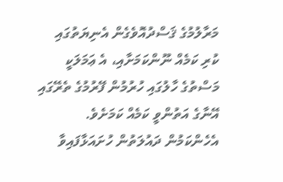މަރާލުމުގެ ޤަސްދުއޮވެގެން އެނިޔަތުގައި ކުރި ކަމެއް ނޫންކަމަށާއި، އެ ޢަމަލަކީ މަސްތުގެ ހާލުގައި ހުރުމުން ފޭރުމުގެ ތެރޭގައި އޭނާގެ އަތުންވީ ކަމެއް ކަމަށެވެ. އެހެންކަމުން ދައުލަތުން ހުށައަޅާފައިވާ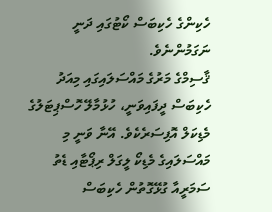ހެކިންގެ ހެކިބަސް ކޯޓުގައި ދަނީ ނަގަމުންނެވެ.
ޤާސިމްގެ މަރުގެ މައްސަލައިގައި މިއަދު ހެކިބަސް ދީފައިވަނީ، ހުޅުމާލޭ ހޮސްޕިޓަލުގެ މެޑިކަލް އޮފިސަރެކެވެ. އޭނާ ވަނީ މި މައްސަލައިގެ މެޑިކޯ ލީގަލް ރިޕޯޓާއި ޑެތު ސަމަރީއާ ގުޅޭގޮތުން ހެކިބަސް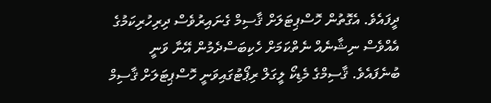ދީފައެވެ. އެގޮތުން ހޮސްޕިޓަލަށް ޤާސިމް ގެނައިރުވެސް ދިރިހުރިކަމުގެ އެއްވެސް ނިޝާނެއް ނެތްކަމަށް ހެކިބަސްދެމުން އޭނާ ވަނީ ބުނެފައެވެ. ޤާސިމްގެ މެޑިކޯ ލީގަލް ރިޕޯޓުގައިވަނީ ހޮސްޕިޓަލަށް ޤާސިމް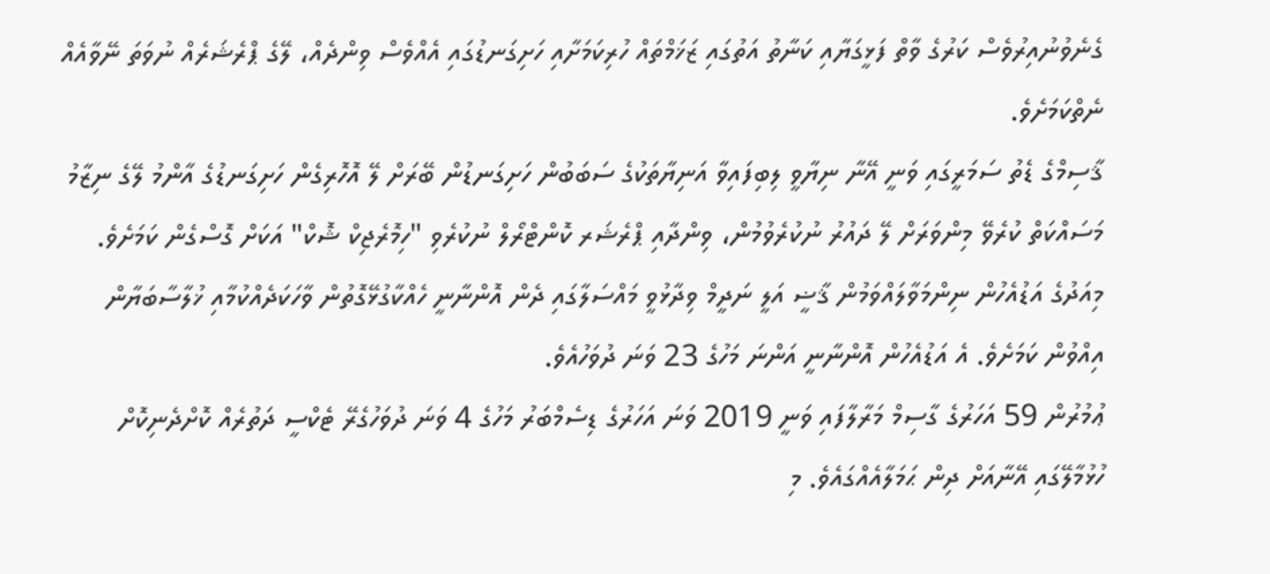ގެނެވުނުއިރުވެސް ކަރުގެ ވާތް ފަޅީގަޔާއި ކަނާތު އަތުގައި ޒަޚަމްތައް ހުރިކަމަށާއި ހަށިގަނޑުގައި އެއްވެސް ވިންދެއް، ލޭގެ ޕްރެޝަރެއް ނުވަތަ ނޭވާއެއް ނެތްކަމަށެވެ.
ޤާސިމްގެ ޑެތު ސަމަރީގައި ވަނީ އޭނާ ނިޔާވީ ލިބިފައިވާ އަނިޔާތަކުގެ ސަބަބުން ހަށިގަނޑުން ބޭރަށް ލޭ އޮހޮރިގެން ހަށިގަނޑުގެ އާންމު ލޭގެ ނިޒާމު މަސައްކަތް ކުރެވޭ މިންވަރަށް ލޭ ދައުރު ނުކުރެވުމުން، ވިންދާއި ޕްރެޝަރ ކޮންޓްރޯލް ނުކުރެވި "ހިމޮރެޖިކް ޝޮކް" އަކަށް ގޮސްގެން ކަމަށެވެ.
މިއަދުގެ އަޑުއެހުން ނިންމަވާލައްވަމުން ޤާޟީ އަލީ ނަދީމް ވިދާޅުވީ މައްސަލާގައި ދެން އޮންނާނީ ހެއްކާގުޅޭގޮތުން ވާހަކަދެއްކުމާއި ޚުލާސާބަޔާން އިއްވުން ކަމަށެވެ. އެ އަޑުއެހުން އޮންނާނީ އަންނަ މަހުގެ 23 ވަނަ ދުވަހުއެވެ.
ޢުމުރުން 59 އަހަރުގެ ގާސިމް މަރާލާފައި ވަނީ 2019 ވަނަ އަހަރުގެ ޑިސެމްބަރު މަހުގެ 4 ވަނަ ދުވަހުގެރޭ ޓެކްސީ ދަތުރެއް ކޮށްދެނިކޮށް ހުޅުމާލޭގައި އޭނާއަށް ދިން ޙަމަލާއެއްގައެވެ. މި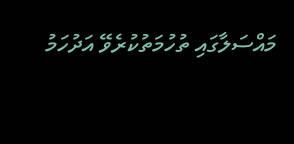މައްސަލާގައި ތުހުމަތުކުރެވޭ އަދުހަމު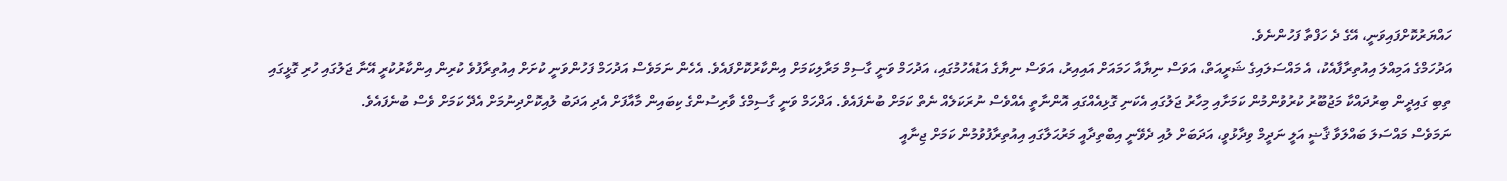ހައްޔަރުކޮށްފައިވަނީ، އޭގެ ދެ ހަފްތާ ފަހުންނެވެ.
އަދުހަމްގެ އަމިއްލަ އިއުތިރާފާއެކު، އެ މައްސަލައިގެ ޝަރީއަތް، އަވަސް ނިޔާއާ ހަމައަށް އައިއިރު، އަވަސް ނިޔާގެ އަޑުއެހުމުގައި، އަދުހަމް ވަނީ ގާސިމް މަރާލިކަމަށް އިންކާރުކޮށްފައެވެ. އެހެން ނަމަވެސް އަދުހަމް ފަހުންވަނީ ކުށަށް އިއުތިރާފުވެ ކުރިން އިންކާރުކުރީ އޭނާ ޖަލުގައި ހުރި ގޮޅީގައި ތިބި ގައިދީން ބިރުދައްކާ މަޖުބޫރު ކުރުވުންމުން ކަމަށާއި މިހާރު ޖަލުގައި އެކަނި ގޮޅިއެއްގައި އޮންނާތީ އެއްވެސް ނުރަކަލެއް ނެތް ކަމަށް ބުނެފައެވެ. އަދްހަމް ވަނީ ގާސިމްގެ ވާރިސުންގެ ކިބައިން މާއާފަށް އެދި އަދަބު ލުއިކޮށްދިނުމަށް އެދޭ ކަމަށް ވެސް ބުނެފައެވެ.
ނަމަވެސް މައްސަލަ ބައްލަވާ ޤާޟީ އަލީ ނަދީމް ވިދާޅުވީ، އަދަބަށް ލުއި ދެވޭނީ އިބްތިދާއީ މަރުޙަލާގައި އިއުތިރާފުވުމުން ކަމަށް ޖިނާއީ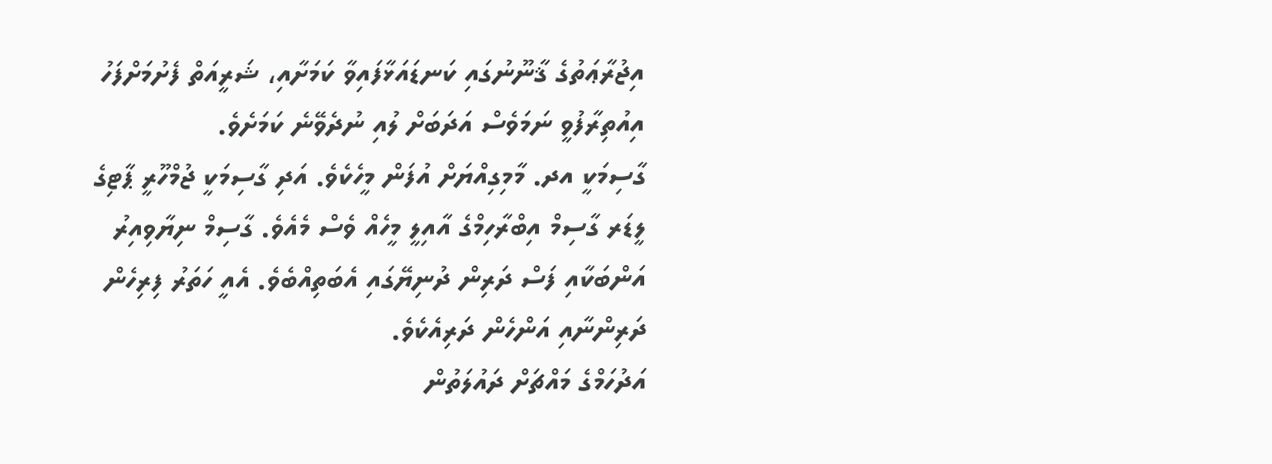އިޖުރާޢަތުގެ ޤާނޫނުގައި ކަނޑައަޅާފައިވާ ކަމަށާއި، ޝަރީއަތް ފެށުމަށްފަހު އިއުތިރާފުވީ ނަމަވެސް އަދަބަށް ލުއި ނުދެވޭނެ ކަމަށެވެ.
ގާސިމަކީ އދ. މާމިގިއްޔަށް އުފަން މީހެކެވެ. އަދި ގާސިމަކީ ޖުމްހޫރީ ޕާޓިގެ ލީޑަރ ގާސިމް އިބްރާހިމްގެ އާއިލީ މީހެއް ވެސް މެއެވެ. ގާސިމް ނިޔާވިއިރު އަންބަކާއި ފަސް ދަރިން ދުނިޔޭގައި އެބަތިއްބެވެ. އެއީ ހަތަރު ފިރިހެން ދަރިންނާއި އަންހެން ދަރިއެކެވެ.
އަދުހަމްގެ މައްޗަށް ދައުލަތުން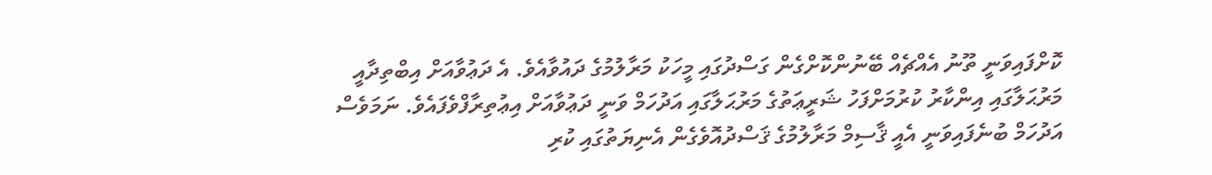ކޮށްފައިވަނީ ތޫނު އެއްޗެއް ބޭނުންކޮށްގެން ގަސްދުގައި މީހަކު މަރާލުމުގެ ދައުވާއެވެ. އެ ދަޢުވާއަށް އިބްތިދާއީ މަރުޙަލާގައި އިންކާރު ކުރުމަށްފަހު ޝަރީޢަތުގެ މަރުޙަލާގައި އަދުހަމް ވަނީ ދަޢުވާއަށް އިޢުތިރާފްވެފައެވެ. ނަމަވެސް އަދުހަމް ބުނެފައިވަނީ އެއީ ޤާސިމް މަރާލުމުގެ ޤަސްދުއޮވެގެން އެނިޔަތުގައި ކުރި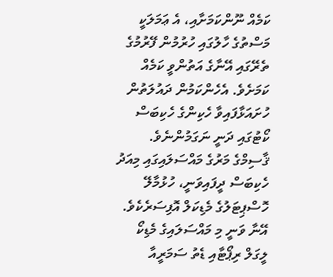ކަމެއް ނޫންކަމަށާއި، އެ ޢަމަލަކީ މަސްތުގެ ހާލުގައި ހުރުމުން ފޭރުމުގެ ތެރޭގައި އޭނާގެ އަތުންވީ ކަމެއް ކަމަށެވެ. އެހެންކަމުން ދައުލަތުން ހުށައަޅާފައިވާ ހެކިންގެ ހެކިބަސް ކޯޓުގައި ދަނީ ނަގަމުންނެވެ.
ޤާސިމްގެ މަރުގެ މައްސަލައިގައި މިއަދު ހެކިބަސް ދީފައިވަނީ، ހުޅުމާލޭ ހޮސްޕިޓަލުގެ މެޑިކަލް އޮފިސަރެކެވެ. އޭނާ ވަނީ މި މައްސަލައިގެ މެޑިކޯ ލީގަލް ރިޕޯޓާއި ޑެތު ސަމަރީއާ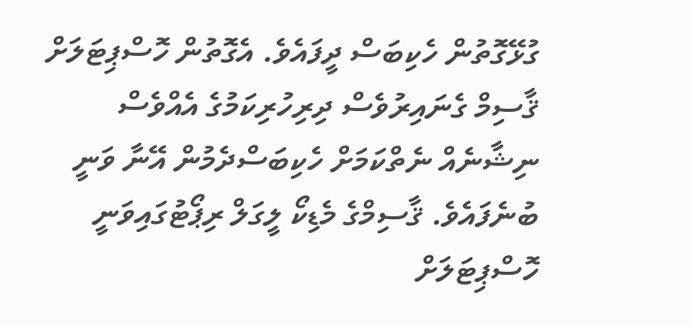ގުޅޭގޮތުން ހެކިބަސް ދީފައެވެ. އެގޮތުން ހޮސްޕިޓަލަށް ޤާސިމް ގެނައިރުވެސް ދިރިހުރިކަމުގެ އެއްވެސް ނިޝާނެއް ނެތްކަމަށް ހެކިބަސްދެމުން އޭނާ ވަނީ ބުނެފައެވެ. ޤާސިމްގެ މެޑިކޯ ލީގަލް ރިޕޯޓުގައިވަނީ ހޮސްޕިޓަލަށް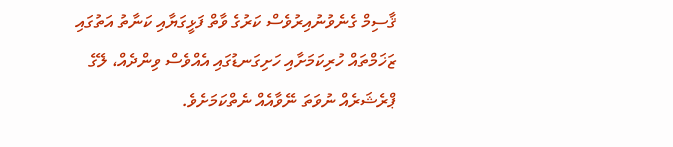ޤާސިމް ގެނެވުނުއިރުވެސް ކަރުގެ ވާތް ފަޅީގަޔާއި ކަނާތު އަތުގައި ޒަޚަމްތައް ހުރިކަމަށާއި ހަށިގަނޑުގައި އެއްވެސް ވިންދެއް، ލޭގެ ޕްރެޝަރެއް ނުވަތަ ނޭވާއެއް ނެތްކަމަށެވެ.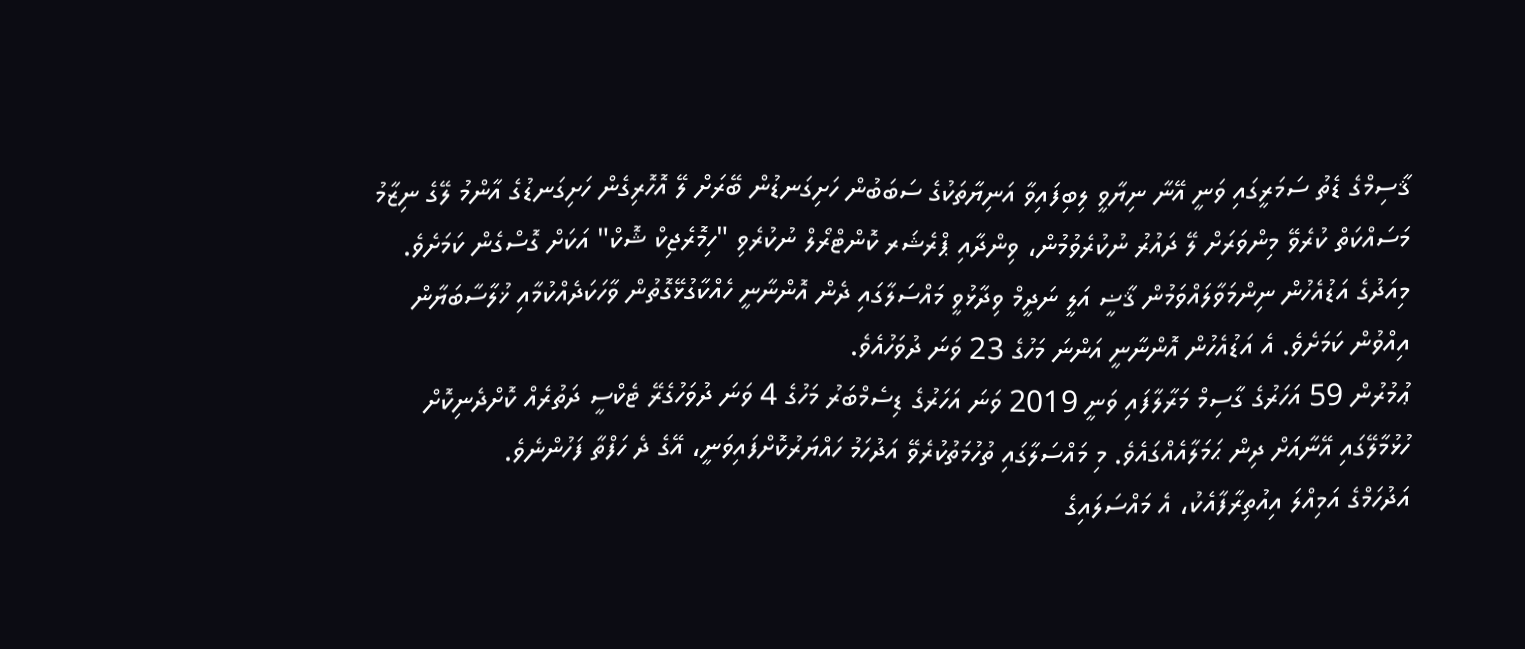ޤާސިމްގެ ޑެތު ސަމަރީގައި ވަނީ އޭނާ ނިޔާވީ ލިބިފައިވާ އަނިޔާތަކުގެ ސަބަބުން ހަށިގަނޑުން ބޭރަށް ލޭ އޮހޮރިގެން ހަށިގަނޑުގެ އާންމު ލޭގެ ނިޒާމު މަސައްކަތް ކުރެވޭ މިންވަރަށް ލޭ ދައުރު ނުކުރެވުމުން، ވިންދާއި ޕްރެޝަރ ކޮންޓްރޯލް ނުކުރެވި "ހިމޮރެޖިކް ޝޮކް" އަކަށް ގޮސްގެން ކަމަށެވެ.
މިއަދުގެ އަޑުއެހުން ނިންމަވާލައްވަމުން ޤާޟީ އަލީ ނަދީމް ވިދާޅުވީ މައްސަލާގައި ދެން އޮންނާނީ ހެއްކާގުޅޭގޮތުން ވާހަކަދެއްކުމާއި ޚުލާސާބަޔާން އިއްވުން ކަމަށެވެ. އެ އަޑުއެހުން އޮންނާނީ އަންނަ މަހުގެ 23 ވަނަ ދުވަހުއެވެ.
ޢުމުރުން 59 އަހަރުގެ ގާސިމް މަރާލާފައި ވަނީ 2019 ވަނަ އަހަރުގެ ޑިސެމްބަރު މަހުގެ 4 ވަނަ ދުވަހުގެރޭ ޓެކްސީ ދަތުރެއް ކޮށްދެނިކޮށް ހުޅުމާލޭގައި އޭނާއަށް ދިން ޙަމަލާއެއްގައެވެ. މި މައްސަލާގައި ތުހުމަތުކުރެވޭ އަދުހަމު ހައްޔަރުކޮށްފައިވަނީ، އޭގެ ދެ ހަފްތާ ފަހުންނެވެ.
އަދުހަމްގެ އަމިއްލަ އިއުތިރާފާއެކު، އެ މައްސަލައިގެ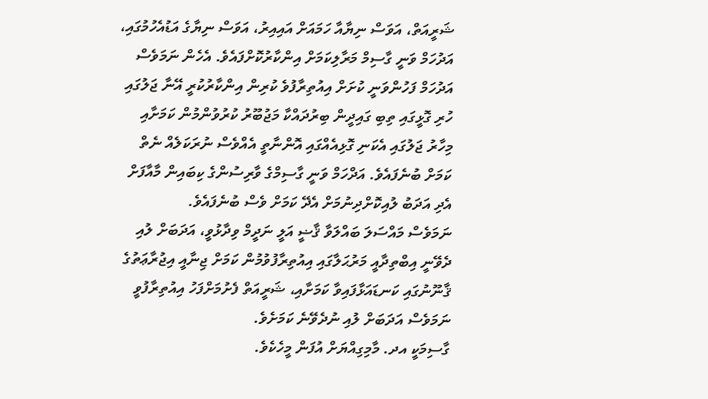ޝަރީއަތް، އަވަސް ނިޔާއާ ހަމައަށް އައިއިރު، އަވަސް ނިޔާގެ އަޑުއެހުމުގައި، އަދުހަމް ވަނީ ގާސިމް މަރާލިކަމަށް އިންކާރުކޮށްފައެވެ. އެހެން ނަމަވެސް އަދުހަމް ފަހުންވަނީ ކުށަށް އިއުތިރާފުވެ ކުރިން އިންކާރުކުރީ އޭނާ ޖަލުގައި ހުރި ގޮޅީގައި ތިބި ގައިދީން ބިރުދައްކާ މަޖުބޫރު ކުރުވުންމުން ކަމަށާއި މިހާރު ޖަލުގައި އެކަނި ގޮޅިއެއްގައި އޮންނާތީ އެއްވެސް ނުރަކަލެއް ނެތް ކަމަށް ބުނެފައެވެ. އަދްހަމް ވަނީ ގާސިމްގެ ވާރިސުންގެ ކިބައިން މާއާފަށް އެދި އަދަބު ލުއިކޮށްދިނުމަށް އެދޭ ކަމަށް ވެސް ބުނެފައެވެ.
ނަމަވެސް މައްސަލަ ބައްލަވާ ޤާޟީ އަލީ ނަދީމް ވިދާޅުވީ، އަދަބަށް ލުއި ދެވޭނީ އިބްތިދާއީ މަރުޙަލާގައި އިއުތިރާފުވުމުން ކަމަށް ޖިނާއީ އިޖުރާޢަތުގެ ޤާނޫނުގައި ކަނޑައަޅާފައިވާ ކަމަށާއި، ޝަރީއަތް ފެށުމަށްފަހު އިއުތިރާފުވީ ނަމަވެސް އަދަބަށް ލުއި ނުދެވޭނެ ކަމަށެވެ.
ގާސިމަކީ އދ. މާމިގިއްޔަށް އުފަން މީހެކެވެ.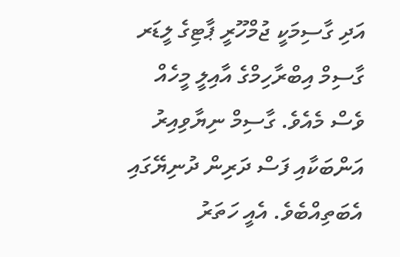އަދި ގާސިމަކީ ޖުމްހޫރީ ޕާޓިގެ ލީޑަރ ގާސިމް އިބްރާހިމްގެ އާއިލީ މީހެއް ވެސް މެއެވެ. ގާސިމް ނިޔާވިއިރު އަންބަކާއި ފަސް ދަރިން ދުނިޔޭގައި އެބަތިއްބެވެ. އެއީ ހަތަރު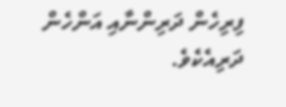ފިރިހެން ދަރިންނާއި އަންހެން ދަރިއެކެވެ.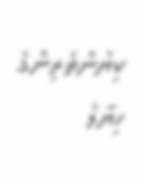ކިޔުންތެރިންގެ ހިޔާލު